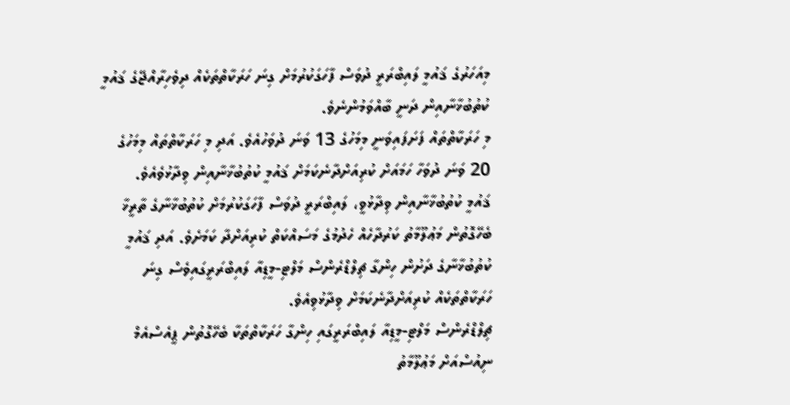މިއަހަރުގެ ޤައުމީ ލައިބްރަރީ ދުވަސް ފާހަގަކުރުމަށް ގިނަ ހަރަކާތްތަކެއް ދިވެހިރާއްޖޭގެ ޤައުމީ ކުތުބުޚާނާއިން ދަނީ ބާއްވަމުންނެވެ.
މި ހަރަކާތްތައް ފަށަފައިވަނީ މިމަހުގެ 13 ވަނަ ދުވަހުއެވެ. އަދި މި ހަރަކާތްތައް މިމަހުގެ 20 ވަނަ ދުވަހާ ހަމައަށް ކުރިއަށްދާނެކަމަށް ޤައުމީ ކުތުބުޚާނާއިން ވިދާޅުވެއެވެ.
ޤައުމީ ކުތުބުޚާނާއިން ވިދާޅުވީ، ލައިބްރަރީ ދުވަސް ފާހަގަކުރުމަށް ކުތުބުޚާނާގެ ތާރީޚާ ބެހޭގޮތުން މަޢުލޫމާތު ކަރުދާހެއް ހެދުމުގެ މަސައްކަތް ކުރިއަށްދާ ކަމަށެވެ. އަދި ޤައުމީ ކުތުބުޚާނާގެ ދަށުން ހިންގާ ޗިލްޑްރެންސް މަލްޓި-މީޑިއާ ލައިބްރަރީގައިވެސް ގިނަ ހަރަކާތްތަކެއް ކުރިއަށްދާނެކަމަށް ވިދާޅުވިއެވެ.
ޗިލްޑްރެންސް މަލްޓި-މީޑިއާ ލައިބްރަރީގައި ހިންގާ ހަރަކާތްތަކާ ބެހޭގޮތުން ޕީއެސްއެމް ނިއުސްއަށް މަޢުލޫމާތު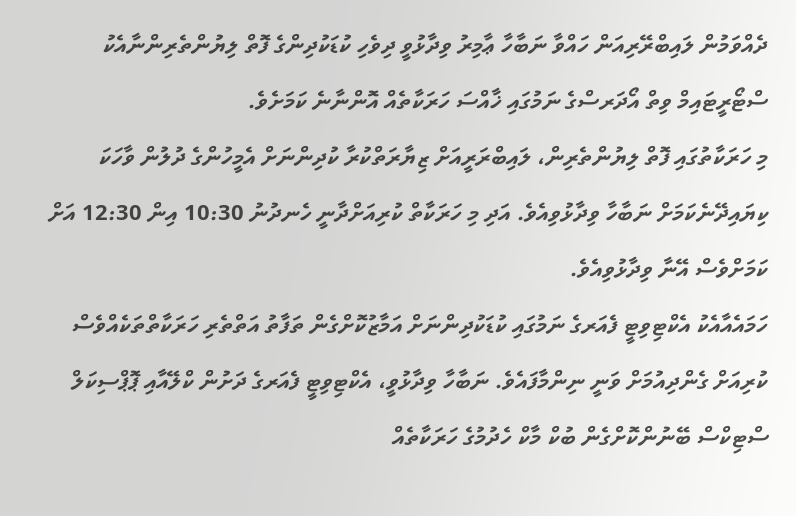ދެއްވަމުން ލައިބްރޭރިއަން ހައްވާ ނަބާހާ ޢާމިރު ވިދާޅުވީ ދިވެހި ކުޑަކުދިންގެ ފޮތް ލިޔުންތެރިންނާއެކު ސްޓޯރީޓައިމް ވިތް އޯދަރސްގެ ނަމުގައި ޚާއްސަ ހަރަކާތެއް އޮންނާނެ ކަމަށެވެ.
މި ހަރަކާތުގައި ފޮތް ލިޔުންތެރިން، ލައިބްރަރީއަށް ޒިޔާރަތްކުރާ ކުދިންނަށް އެމީހުންގެ ދުލުން ވާހަކަ ކިޔައިދޭނެކަމަށް ނަބާހާ ވިދާޅުވިއެވެ. އަދި މި ހަރަކާތް ކުރިއަށްދާނީ ހެނދުނު 10:30 އިން 12:30 އަށް ކަމަށްވެސް އޭނާ ވިދާޅުވިއެވެ.
ހަމައެއާއެކު އެކްޓިވިޓީ ފެއަރގެ ނަމުގައި ކުޑަކުދިންނަށް އަމާޒުކޮށްގެން ތަފާތު އަތްތެރި ހަރަކާތްތަކެއްވެސް ކުރިއަށް ގެންދިއުމަށް ވަނީ ނިންމާފައެވެ. ނަބާހާ ވިދާޅުވީ، އެކްޓިވިޓީ ފެއަރގެ ދަށުން ކްލޭއާއި ޕޮޕްސިކަލް ސްޓިކްސް ބޭނުންކޮށްގެން ބުކް މާކް ހެދުމުގެ ހަރަކާތެއް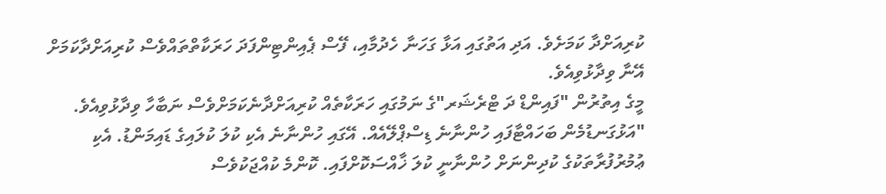ކުރިއަށްދާ ކަމަށެވެ. އަދި އަތުގައި އަޅާ ގަހަނާ ހެދުމާއި، ފޭސް ޕެއިންޓިންފަދަ ހަރަކާތްތައްވެސް ކުރިއަށްދާކަމަށް އޭނާ ވިދާޅުވިއެވެ.
މީގެ އިތުރުން "ފައިންޑް ދަ ޓްރެޝަރ"ގެ ނަމުގައި ހަރަކާތެއް ކުރިއަށްދާނެކަމަށްވެސް ނަބާހާ ވިދާޅުވިއެވެ.
"އަޅުގަނޑުމެން ބަހައްޓާފައި ހުންނާނެ ޑިސްޕްލޭއެއް. އޭގައި ހުންނާނެ އެކި ކުލަ ކުލައިގެ ޑައިމަންޑު. އެކި ޢުމުރުފުރާތަކުގެ ކުދިންނަށް ހުންނާނީ ކުލަ ޚާއްސަކޮށްފައި. ކޮންމެ ކުއްޖަކުވެސް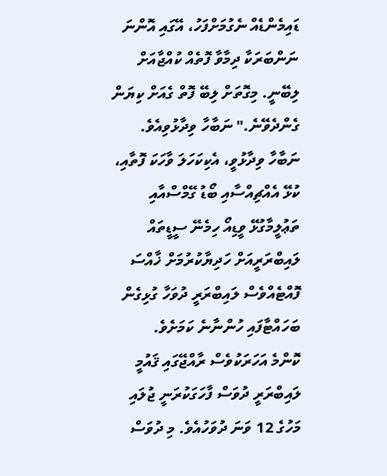ޑައިމެންޑެއް ނެގުމަށްފަހު، އޭގައި އޮންނަ ނަންބަރަކާ ދިމާވާ ފޮތެއް ކުއްޖާއަށް ލިބޭނީ. މިގޮތަށް ލިބޭ ފޮތް ގެއަށް ކިޔަން ގެންދެވޭނެ." ނަބާހާ ވިދާޅުވިއެވެ.
ނަބާހާ ވިދާޅުވީ، އެކިކަހަލަ ވާހަކަ ފޮތާއި، ކުޅޭ އެއްޗިއްސާއި ބޯޑު ގޭމްސްއާއި ތަޢުލީމާގުޅޭ ވީޑިއޯ ހިމެނޭ ސީޑީތައް ލައިބްރަރީއަށް ހަދިޔާކުރުމަށް ޚާއްސަ ފޮއްޓެއްވެސް ލައިބްރަރީ ދުވަހާ ގުޅިގެން ބަހައްޓާފައި ހުންނާނެ ކަމަށެވެ.
ކޮންމެ އަހަރަކުވެސް ރާއްޖޭގައި ޤައުމީ ލައިބްރަރީ ދުވަސް ފާހަގަކުރަނީ ޖުލައި މަހުގެ 12 ވަނަ ދުވަހުއެވެ. މި ދުވަސް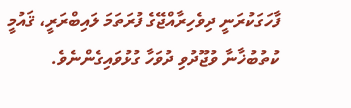ފާހަގަކުރަނީ ދިވެހިރާއްޖޭގެ ފުރަތަމަ ލައިބްރަރީ، ޤައުމީ ކުތުބުޚާނާ ވުޖޫދުވި ދުވަހާ ގުޅުވައިގެންނެވެ.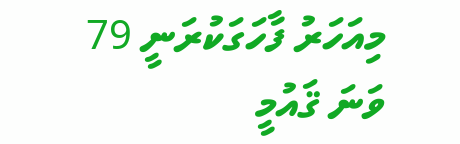މިއަހަރު ފާހަގަކުރަނީ 79 ވަނަ ޤައުމީ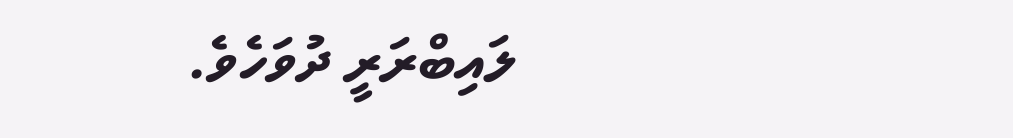ލައިބްރަރީ ދުވަހެވެ.